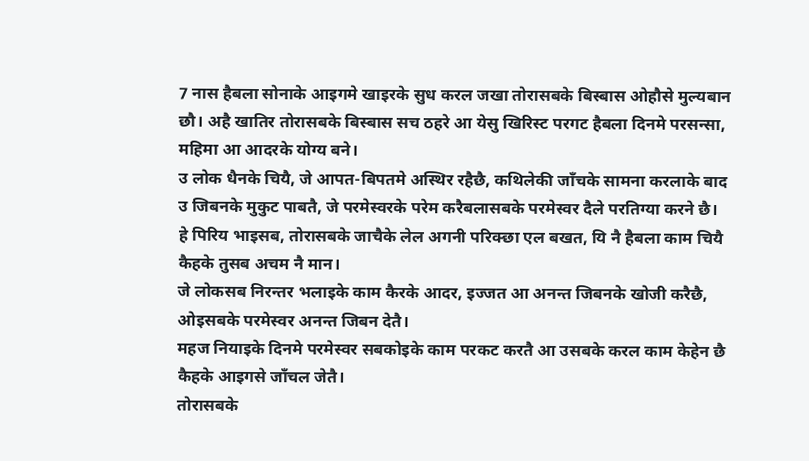7 नास हैबला सोनाके आइगमे खाइरके सुध करल जखा तोरासबके बिस्बास ओहौसे मुल्यबान छौ। अहै खातिर तोरासबके बिस्बास सच ठहरे आ येसु खिरिस्ट परगट हैबला दिनमे परसन्सा, महिमा आ आदरके योग्य बने।
उ लोक धैनके चियै, जे आपत-बिपतमे अस्थिर रहैछै, कथिलेकी जाँचके सामना करलाके बाद उ जिबनके मुकुट पाबतै, जे परमेस्वरके परेम करैबलासबके परमेस्वर दैले परतिग्या करने छै।
हे पिरिय भाइसब, तोरासबके जाचैके लेल अगनी परिक्छा एल बखत, यि नै हैबला काम चियै कैहके तुसब अचम नै मान।
जे लोकसब निरन्तर भलाइके काम कैरके आदर, इज्जत आ अनन्त जिबनके खोजी करैछै, ओइसबके परमेस्वर अनन्त जिबन देतै।
महज नियाइके दिनमे परमेस्वर सबकोइके काम परकट करतै आ उसबके करल काम केहेन छै कैहके आइगसे जाँचल जेतै।
तोरासबके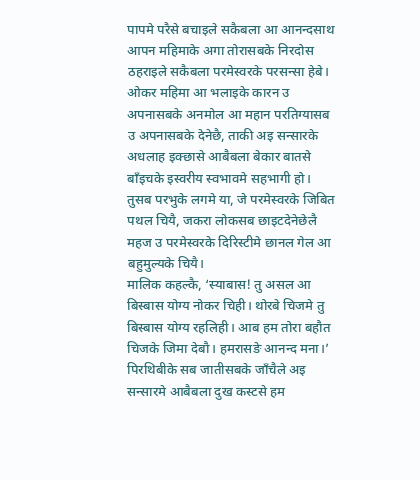पापमे परैसे बचाइले सकैबला आ आनन्दसाथ आपन महिमाके अगा तोरासबके निरदोस ठहराइले सकैबला परमेस्वरके परसन्सा हेबे।
ओकर महिमा आ भलाइके कारन उ अपनासबके अनमोल आ महान परतिग्यासब उ अपनासबके देनेछै, ताकी अइ सन्सारके अधलाह इक्छासे आबैबला बेकार बातसे बाँइचके इस्वरीय स्वभावमे सहभागी हो।
तुसब परभुके लगमे या, जे परमेस्वरके जिबित पथल चियै, जकरा लोकसब छाइटदेनेछेलै महज उ परमेस्वरके दिरिस्टीमे छानल गेल आ बहुमुल्यके चियै।
मालिक कहल्कै, ‘स्याबास! तु असल आ बिस्बास योग्य नोकर चिही। थोरबे चिजमे तु बिस्बास योग्य रहलिही। आब हम तोरा बहौत चिजके जिमा देबौ। हमरासङे आनन्द मना।’
पिरथिबीके सब जातीसबके जाँचैले अइ सन्सारमे आबैबला दुख कस्टसे हम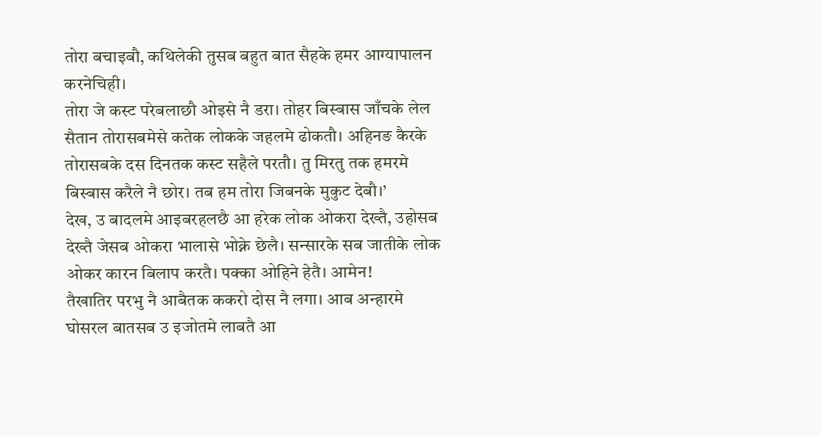तोरा बचाइबौ, कथिलेकी तुसब बहुत बात सैहके हमर आग्यापालन करनेचिही।
तोरा जे कस्ट परेबलाछौ ओइसे नै डरा। तोहर बिस्बास जाँचके लेल सैतान तोरासबमेसे कतेक लोकके जहलमे ढोकतौ। अहिनङ कैरके तोरासबके दस दिनतक कस्ट सहैले परतौ। तु मिरतु तक हमरमे बिस्बास करैले नै छोर। तब हम तोरा जिबनके मुकुट देबौ।’
देख, उ बादलमे आइबरहलछै आ हरेक लोक ओकरा देख्तै, उहोसब देख्तै जेसब ओकरा भालासे भोक्ने छेलै। सन्सारके सब जातीके लोक ओकर कारन बिलाप करतै। पक्का ओहिने हेतै। आमेन!
तैखातिर परभु नै आबैतक ककरो दोस नै लगा। आब अन्हारमे घोसरल बातसब उ इजोतमे लाबतै आ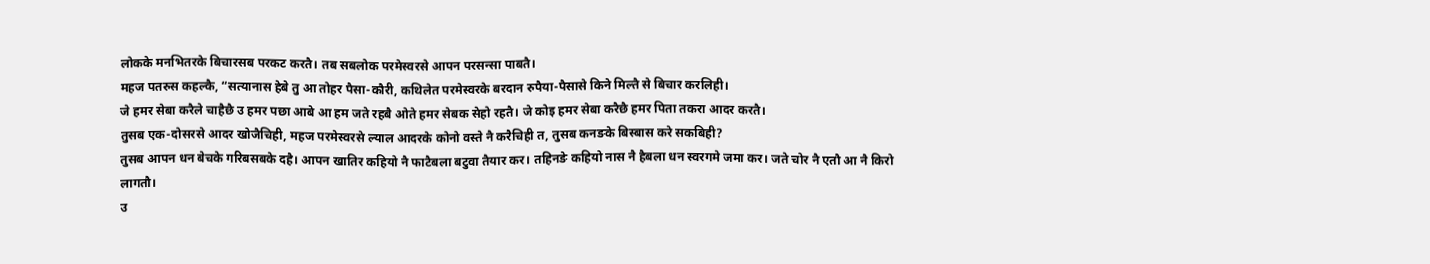लोकके मनभितरके बिचारसब परकट करतै। तब सबलोक परमेस्वरसे आपन परसन्सा पाबतै।
महज पतरुस कहल्कै, “सत्यानास हेबे तु आ तोहर पैसा-कौरी, कथिलेत परमेस्वरके बरदान रुपैया-पैसासे किने मिल्तै से बिचार करलिही।
जे हमर सेबा करैले चाहैछै उ हमर पछा आबे आ हम जते रहबै ओते हमर सेबक सेहो रहतै। जे कोइ हमर सेबा करैछै हमर पिता तकरा आदर करतै।
तुसब एक-दोसरसे आदर खोजैचिही, महज परमेस्वरसे ल्याल आदरके कोनो वस्ते नै करैचिही त, तुसब कनङके बिस्बास करे सकबिही?
तुसब आपन धन बेचके गरिबसबके दहै। आपन खातिर कहियो नै फाटैबला बटुवा तैयार कर। तहिनङे कहियो नास नै हैबला धन स्वरगमे जमा कर। जते चोर नै एतौ आ नै किरो लागतौ।
उ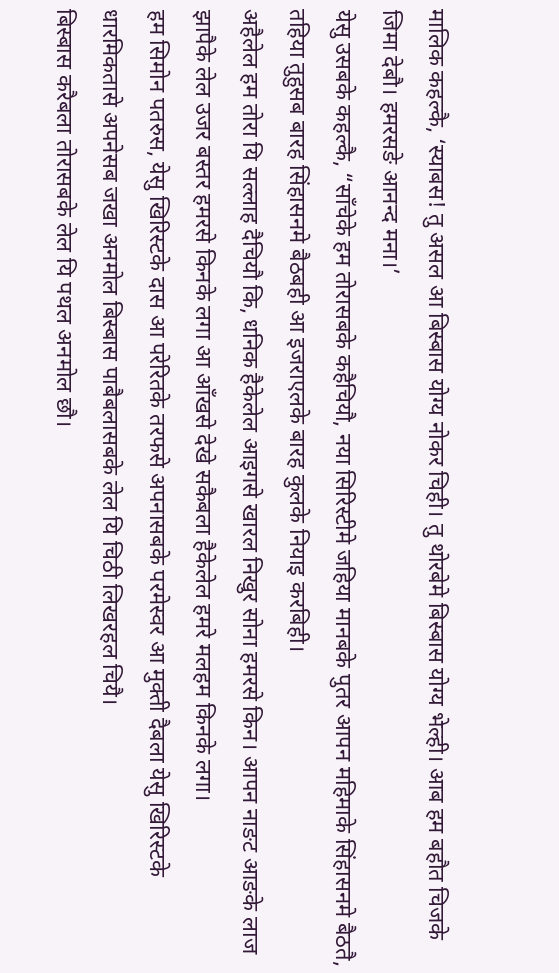मालिक कहल्कै, ‘स्याबस! तु असल आ बिस्बास योग्य नोकर चिही। तु थोरबेमे बिस्बास योग्य भेल्ही। आब हम बहौत चिजके जिमा देबौ। हमरसङे आनन्द मना।’
येसु उसबके कहल्कै, “साँचेके हम तोरासबके कहैचियौ, नया सिरिस्टीमे जहिया मानबके पुतर आपन महिमाके सिंहासनमे बैठतै, तहिया तुहुसब बारह सिंहासनमे बैठबही आ इजराएलके बारह कुलके नियाइ करबिही।
अहैलेल हम तोरा यि सल्लाह दैचियौ कि, धनिक हैकेलेल आइगसे खारल निखुर सोना हमरसे किन। आपन नाङट आङके लाज झापैके लेल उजर बस्तर हमरसे किनके लगा आ आँखसे देखे सकैबला हैकेलेल हमरे मलहम किनके लगा।
हम सिमोन पतरुस, येसु खिरिस्टके दास आ परेरितके तरफसे अपनासबके परमेस्वर आ मुक्ती दैबला येसु खिरिस्टके धारमिकतासे अपनेसब जखा अनमोल बिस्बास पाबैबलासबके लेल यि चिठी लिखरहल चियै।
बिस्बास करैबला तोरासबके लेल यि पथल अनमोल छौ।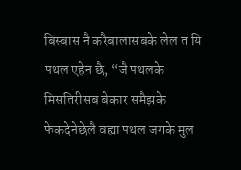बिस्बास नै करैबालासबके लेल त यि पथल एहेन छै, “जै पथलके मिसतिरीसब बेकार समैझके फेकदेनेछेलै वह्या पथल जगके मुल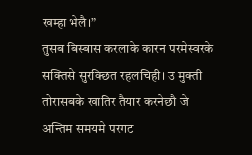खम्हा भेलै।”
तुसब बिस्बास करलाके कारन परमेस्वरके सक्तिसे सुरक्छित रहलचिही। उ मुक्ती तोरासबके खातिर तैयार करनेछौ जे अन्तिम समयमे परगट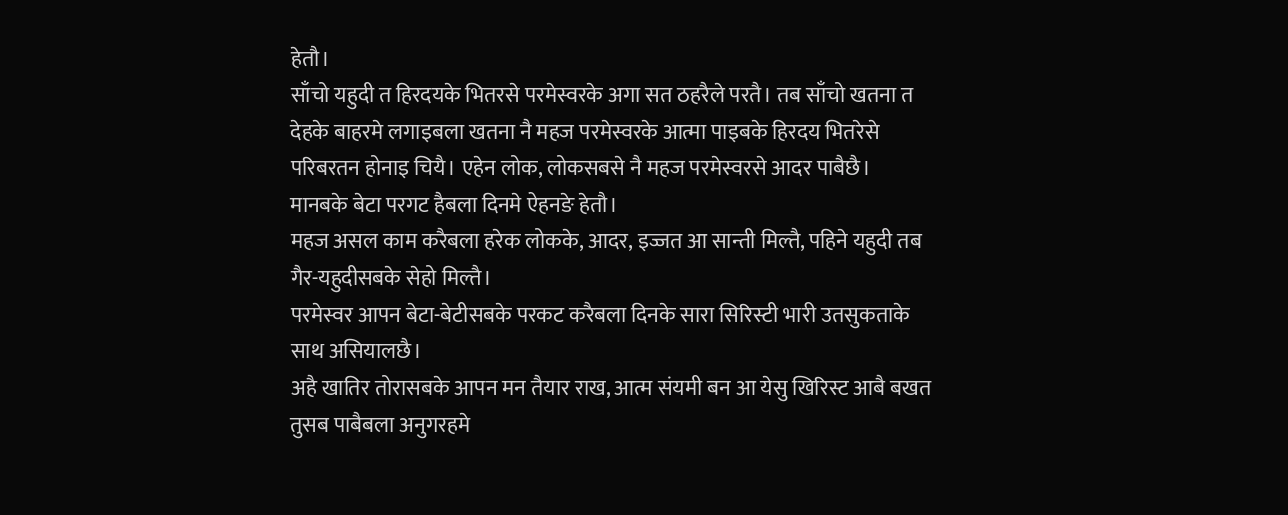हेतौ।
साँचो यहुदी त हिरदयके भितरसे परमेस्वरके अगा सत ठहरैले परतै। तब साँचो खतना त देहके बाहरमे लगाइबला खतना नै महज परमेस्वरके आत्मा पाइबके हिरदय भितरेसे परिबरतन होनाइ चियै। एहेन लोक, लोकसबसे नै महज परमेस्वरसे आदर पाबैछै।
मानबके बेटा परगट हैबला दिनमे ऐहनङे हेतौ।
महज असल काम करैबला हरेक लोकके, आदर, इज्जत आ सान्ती मिल्तै, पहिने यहुदी तब गैर-यहुदीसबके सेहो मिल्तै।
परमेस्वर आपन बेटा-बेटीसबके परकट करैबला दिनके सारा सिरिस्टी भारी उतसुकताके साथ असियालछै।
अहै खातिर तोरासबके आपन मन तैयार राख, आत्म संयमी बन आ येसु खिरिस्ट आबै बखत तुसब पाबैबला अनुगरहमे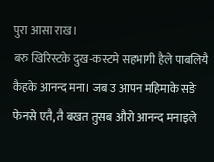पुरा आसा राख।
बरु खिरिस्टके दुख-कस्टमे सहभागी हैले पाबलियै कैहके आनन्द मना। जब उ आपन महिमाके सङे फेनसे एतै, तै बखत तुसब औरो आनन्द मनाइले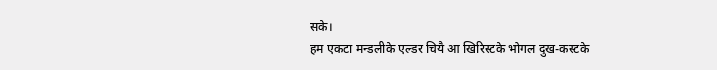सके।
हम एकटा मन्डलीके एल्डर चियै आ खिरिस्टके भोगल दुख-कस्टके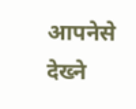आपनेसे देख्ने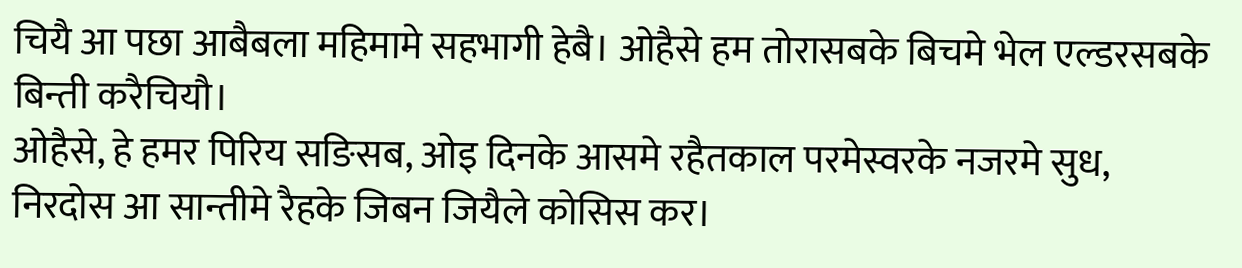चियै आ पछा आबैबला महिमामे सहभागी हेबै। ओहैसे हम तोरासबके बिचमे भेल एल्डरसबके बिन्ती करैचियौ।
ओहैसे, हे हमर पिरिय सङिसब, ओइ दिनके आसमे रहैतकाल परमेस्वरके नजरमे सुध, निरदोस आ सान्तीमे रैहके जिबन जियैले कोसिस कर।